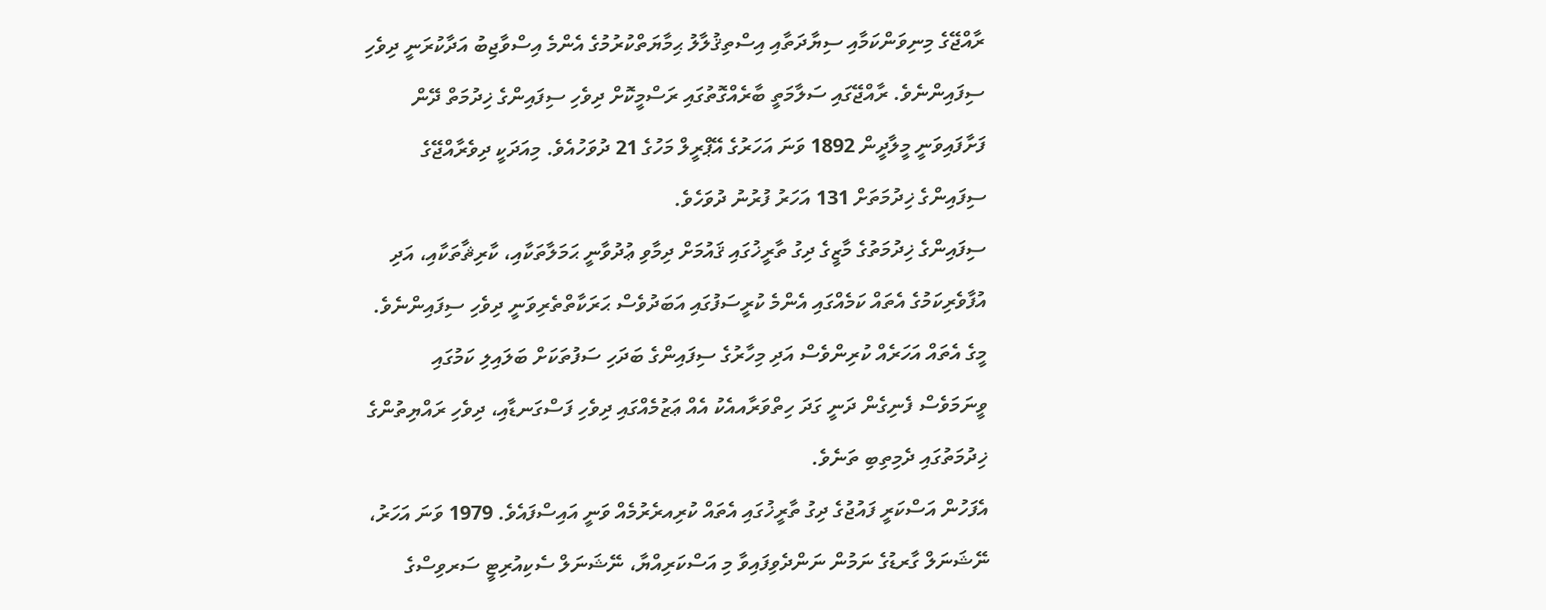ރާއްޖޭގެ މިނިވަންކަމާއި ސިޔާދަތާއި އިސްތިޤުލާލު ޙިމާޔަތްކުރުމުގެ އެންމެ އިސްވާޖިބު އަދާކުރަނީ ދިވެހި ސިފައިންނެވެ. ރާއްޖޭގައި ސަލާމަތީ ބާރެއްގޮތުގައި ރަސްމީކޮށް ދިވެހި ސިފައިންގެ ޚިދުމަތް ދޭން ފަށާފައިވަނީ މީލާދީން 1892 ވަނަ އަހަރުގެ އޭޕްރީލް މަހުގެ 21 ދުވަހުއެވެ. މިއަދަކީ ދިވެރާއްޖޭގެ ސިފައިންގެ ޚިދުމަތަށް 131 އަހަރު ފުރުނު ދުވަހެވެ.
ސިފައިންގެ ޚިދުމަތުގެ މާޒީގެ ދިގު ތާރީޚުގައި ޤައުމަށް ދިމާވި ޢުދުވާނީ ޙަމަލާތަކާއި، ކާރިޘާތަކާއި، އަދި އުފާވެރިކަމުގެ އެތައް ކަމެއްގައި އެންމެ ކުރީސަފުގައި އަބަދުވެސް ޙަރަކާތްތެރިވަނީ ދިވެހި ސިފައިންނެވެ. މީގެ އެތައް އަހަރެއް ކުރިންވެސް އަދި މިހާރުގެ ސިފައިންގެ ބަދަހި ސަފުތަކަށް ބަލައިލި ކަމުގައި ވީނަމަވެސް ފެނިގެން ދަނީ ގަދަ ހިތްވަރާއއެކު އެއް ޢަޒުމެއްގައި ދިވެހި ފަސްގަނޑާއި، ދިވެހި ރައްޔިތުންގެ ޚިދުމަތުގައި ދެމިތިބި ތަނެވެ.
އެފަހުން އަސްކަރީ ފައުޖުގެ ދިގު ތާރީޚުގައި އެތައް ކުރިއރެރުމެއް ވަނީ އައިސްފައެވެ. 1979 ވަނަ އަހަރު، ނޭޝަނަލް ގާރޑުގެ ނަމުން ނަންދެވިފައިވާ މި އަސްކަރިއްޔާ، ނޭޝަނަލް ސެކިއުރިޓީ ސަރވިސްގެ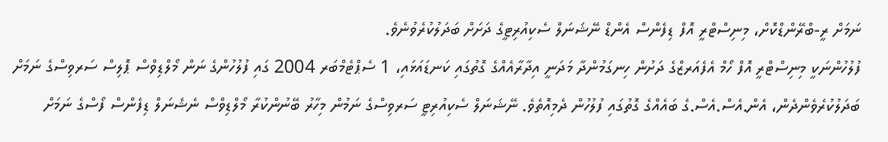ނަމަށް ރީ-ބްރޭންޑްކޮށް، މިނިސްޓްރީ އޮފް ޑިފެންސް އެންޑް ނޭޝަނަލް ސެކިއުރިޓީގެ ދަށަށް ބަދަލުކުރެވުނެވެ.
ފުލުހުންނަކީ މިނިސްޓްރީ އޮފް ހޯމް އެފެއަރޒްގެ ދަށުން ހިނގަމުންދާ މަދަނީ އިދާރާއެއްގެ ގޮތުގައި ކަނޑައަޅައި، 1 ސެޕްޓެމްބަރ 2004 ގައި ފުލުހުންގެ ނަން މޯލްޑިވްސް ޕޮލިސް ސަރވިސްގެ ނަމަށް ބަދަލުކުރެވެންދެން، އެން.އެސް.އެސް.ގެ ބައެއްގެ ގޮތުގައި ފުލުހުން ދެމިއޮތެވެ. ނޭޝަނަލް ސެކިއުރިޓީ ސަރވިސްގެ ނަމުން މިހާރު ބޭނުންކުރާ މޯލްޑިވްސް ނެޝެނަލް ޑިފެންސް ފޯސްގެ ނަމަށް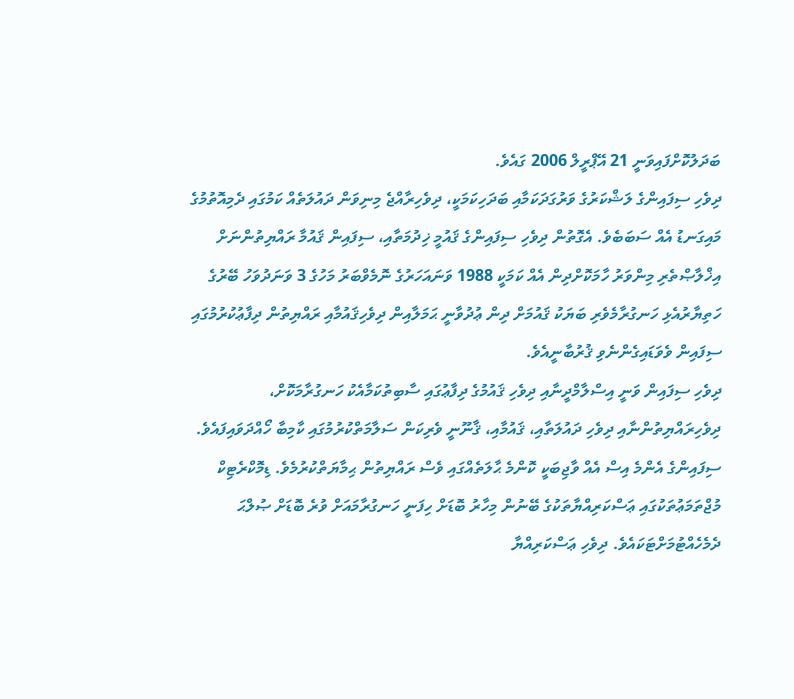ބަދަލުކޮށްފައިވަނީ 21 އޭޕްރީލް 2006 ގައެވެ.
ދިވެހި ސިފައިންގެ ލަޝްކަރުގެ ވަރުގަދަކަމާއި ބަދަހިކަމަކީ، ދިވެހިރާއްޖެ މިނިވަން ދައުލަތެއް ކަމުގައި ދެމިއޮތުމުގެ މައިގަނޑު އެއް ސަބަބެވެ. އެގޮތުން ދިވެހި ސިފައިންގެ ޤައުމީ ޚިދުމަތާއި، ސިފައިން ޤައުމާ ރައްޔިތުންނަށް އިޚްލާޞްތެރި މިންވަރު ހާމަކޮށްދިން އެއް ކަމަކީ 1988 ވަނައަހަރުގެ ނޮމެވްބަރު މަހުގެ 3 ވަނަދުވަހު ބޭރުގެ ހަތިޔާރުއެޅި ހަނގުރާމެވެރި ބަޔަކު ޤައުމަށް ދިން ޢުދުވާނީ ޙަމަލާއިން ދިވެހިޤައުމާއި ރައްޔިތުން ދިފާޢުކުރުމުގައި ސިފައިން ވެވަޑައިގެންނެވި ޤުރުބާނީއެވެ.
ދިވެހި ސިފައިން ވަނީ އިސްލާމްދީނާއި ދިވެހި ޤައުމުގެ ދިފާޢުގައި ސާބިތުކަމާއެކު ހަނގުރާމަކޮށް، ދިވެހިރައްޔިތުންނާއި ދިވެހި ދައުލަތާއި، ޤައުމާއި، ޤާނޫނީ ވެރިކަން ސަލާމަތްކުރުމުގައި ކާމިބާ ހޯއްދަވައިފައެވެ.
ސިފައިންގެ އެންމެ އިސް އެއް ވާޖިބަކީ ކޮންމެ ޙާލަތެއްގައި ވެސް ރައްޔިތުން ޙިމާޔަތްކުރުމެވެ. ޑިމޮކްރެޓިކް މުޖްތަމަޢުތަކުގައި ޢަސްކަރިއްޔާތަކުގެ ބޭނުން މިހާރު ބޮޑަށް ހިފަނީ ހަނގުރާމައަށް ވުރެ ބޮޑަށް ޞުލްޙަ ދެމެހެއްޓުމަށްޓަކައެވެ. ދިވެހި ޢަސްކަރިއްޔާ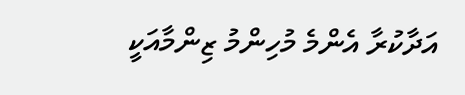އަދާކުރާ އެންމެ މުހިންމު ޒިންމާއަކީ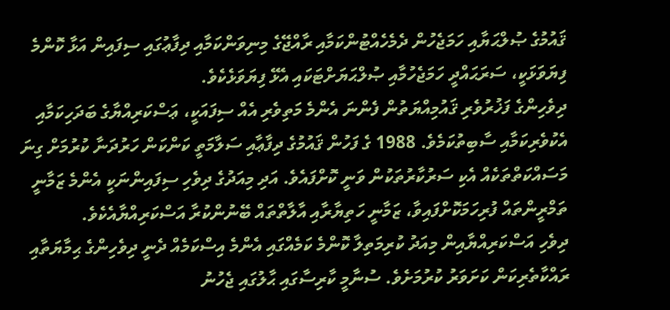ޤައުމުގެ ޞުލްޙަޔާއި ހަމަޖެހުން ދެމެހެއްޓުންކަމާއި ރާއްޖޭގެ މިނިވަންކަމާއި ދިފާޢުގައި ސިފައިން އަޅާ ކޮންމެ ފިޔަވަޅަކީ، ސަރަޙައްދީ ހަމަޖެހުމާއި ޞުލްޙަޔަށްޓަކައި އެޅޭ ފިޔަވަޅެކެވެ.
ދިވެހިންގެ ފަޚުރުވެރި ޤައުމިއްޔަތުން ފެންނަ އެންމެ މަތިވެރި އެއް ސިފައަކީ، ޢަސްކަރިއްޔާގެ ބަދަހިކަމާއި އެކުވެރިކަމާއި ސާބިތުކަމެވެ. 1988 ގެ ފަހުން ޤައުމުގެ ދިފާޢާއި ސަލާމަތީ ކަންކަން ހަރުދަނާ ކުރުމަށް ގިނަ މަސައްކަތްތަކެއް އެކި ސަރުކާރުތަކުން ވަނީ ކޮށްފައެވެ. އަދި މިއަދުގެ ދިވެހި ސިފައިންނަކީ އެންމެ ޒަމާނީ ތަމްރީންތައް ފުރިހަމަކޮށްފައިވާ، ޒަމާނީ ހަތިޔާރާއި އާލާތްތައް ބޭނުންކުރާ އަސްކަރިއްޔާއެކެވެ.
ދިވެހި އަސްކަރިއްޔާއިން މިއަދު ކުރިމަތިލާ ކޮންމެ ކަމެއްގައި އެންމެ އިސްކަމެއް ދެނީ ދިވެހިންގެ ޙިމާޔަތާއި ރައްކާތެރިކަން ކަށަވަރު ކުރުމަށެވެ. ސުނާމީ ކާރިސާގައި ޙާލުގައި ޖެހުނު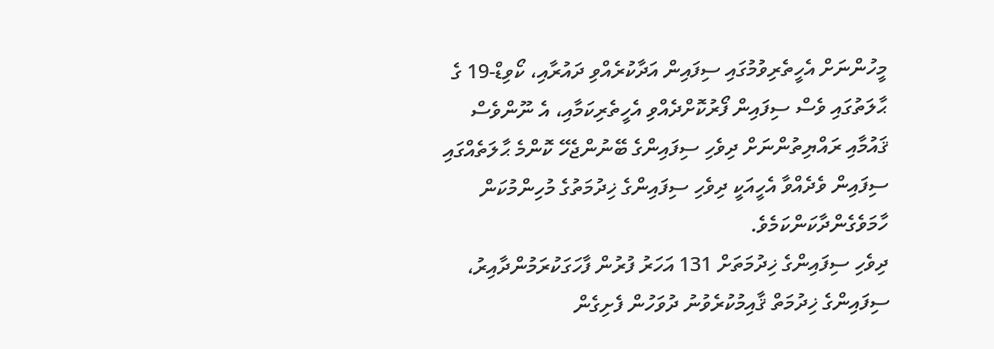މީހުންނަށް އެހީތެރިވުމުގައި ސިފައިން އަދާކުރެއްވި ދައުރާއި، ކޯވިޑް-19 ގެ ޙާލަތުގައި ވެސް ސިފައިން ފޯރުކޮށްދެއްވި އެހީތެރިކަމާއި، އެ ނޫންވެސް ޤައުމާއި ރައްޔިތުންނަށް ދިވެހި ސިފައިންގެ ބޭނުންޖެހޭ ކޮންމެ ޙާލަތެއްގައި ސިފައިން ވެދެއްވާ އެހީއަކީ ދިވެހި ސިފައިންގެ ޚިދުމަތުގެ މުހިންމުކަން ހާމަވެގެންދާކަންކަމެވެ.
ދިވެހި ސިފައިންގެ ޚިދުމަތަށް 131 އަހަރު ފުރުން ފާހަގަކުރަމުންދާއިރު، ސިފައިންގެ ޚިދުމަތް ޤާއިމުކުރެވުނު ދުވަހުން ފެށިގެން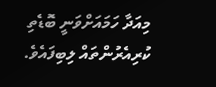މިއަދާ ހަމައަށްވަނީ ބޮޑެތި ކުރިއެރުންތައް ލިބިފައެވެ.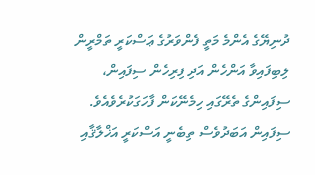ދުނިޔޭގެ އެންމެ މަތީ ފެންވަރުގެ ޢަސްކަރީ ތަމްރީން ލިބިފައިވާ އަންހެން އަދި ފިރިހެން ސިފައިން، ސިފައިންގެ ތެރޭގައި ހިމެނޭކަން ފާހަގަކުރެވެއެވެ.
ސިފައިން އަބަދުވެސް ތިބެނީ އަސްކަރީ އަޚްލާޤާއި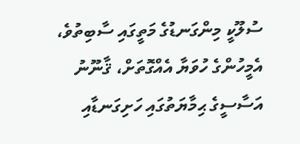ސުލޫކީ މިންގަނޑުގެ މަތީގައި ސާބިތުވެ، އެމީހުންގެ ހުވަޔާ އެއްގޮތަށް، ޤާނޫނު އަސާސީގެ ޙިމާޔަތުގައި ހަށިގަނޑާއި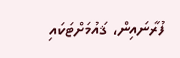ފުރާނައިން، ޤައުމަށްޓަކައި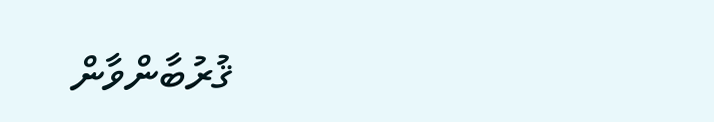ޤުރުބާންވާން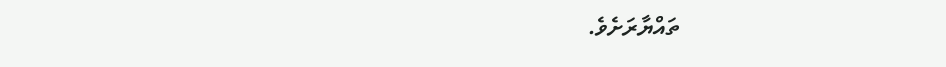ތައްޔާރަށެވެ.